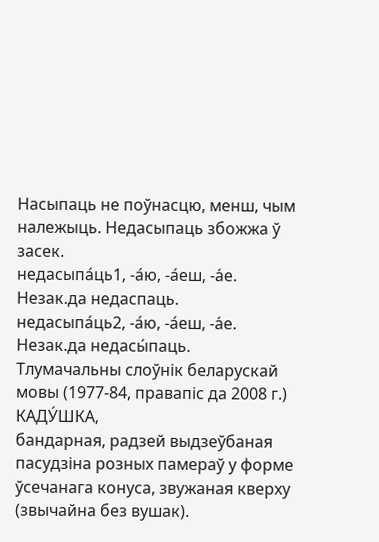Насыпаць не поўнасцю, менш, чым належыць. Недасыпаць збожжа ў засек.
недасыпа́ць1, ‑а́ю, ‑а́еш, ‑а́е.
Незак.да недаспаць.
недасыпа́ць2, ‑а́ю, ‑а́еш, ‑а́е.
Незак.да недасы́паць.
Тлумачальны слоўнік беларускай мовы (1977-84, правапіс да 2008 г.)
КАДУ́ШКА,
бандарная, радзей выдзеўбаная пасудзіна розных памераў у форме ўсечанага конуса, звужаная кверху (звычайна без вушак).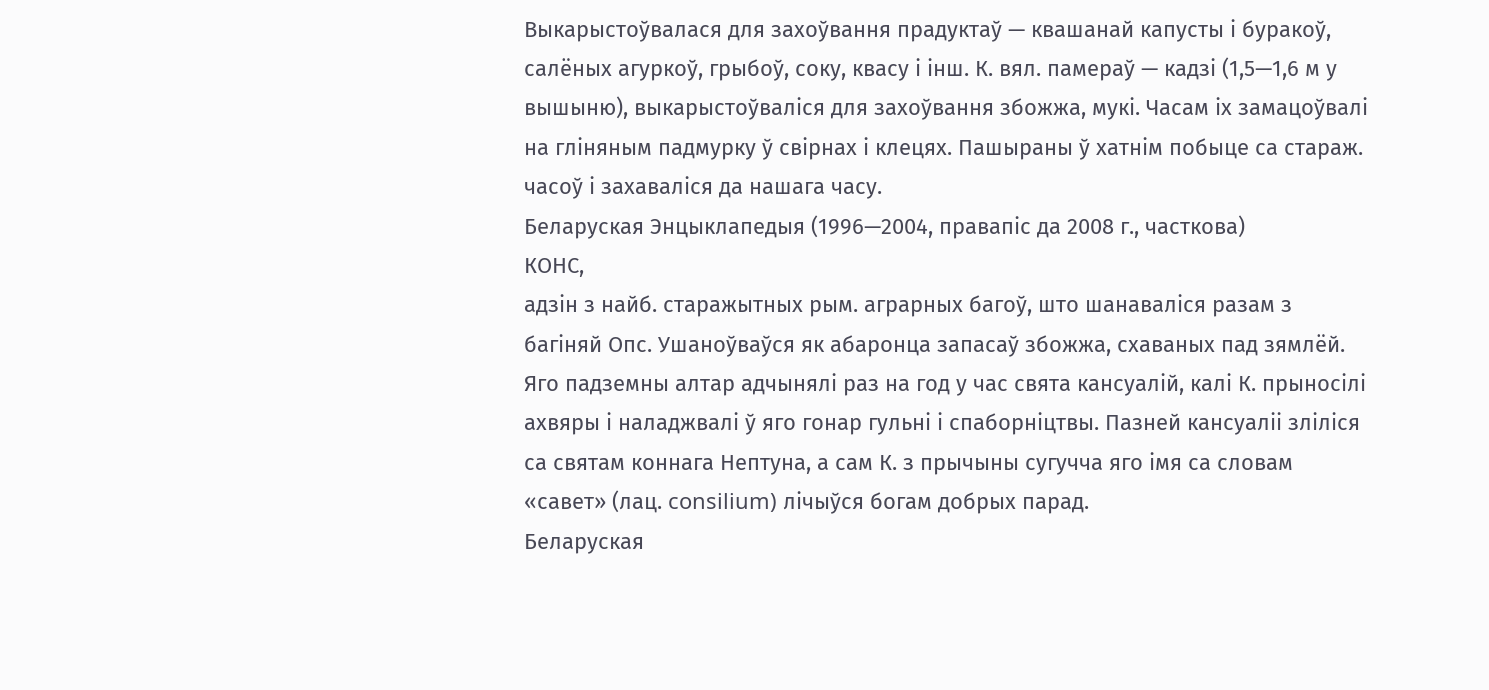Выкарыстоўвалася для захоўвання прадуктаў — квашанай капусты і буракоў, салёных агуркоў, грыбоў, соку, квасу і інш. К. вял. памераў — кадзі (1,5—1,6 м у вышыню), выкарыстоўваліся для захоўвання збожжа, мукі. Часам іх замацоўвалі на гліняным падмурку ў свірнах і клецях. Пашыраны ў хатнім побыце са стараж. часоў і захаваліся да нашага часу.
Беларуская Энцыклапедыя (1996—2004, правапіс да 2008 г., часткова)
КОНС,
адзін з найб. старажытных рым. аграрных багоў, што шанаваліся разам з багіняй Опс. Ушаноўваўся як абаронца запасаў збожжа, схаваных пад зямлёй. Яго падземны алтар адчынялі раз на год у час свята кансуалій, калі К. прыносілі ахвяры і наладжвалі ў яго гонар гульні і спаборніцтвы. Пазней кансуаліі зліліся са святам коннага Нептуна, а сам К. з прычыны сугучча яго імя са словам «савет» (лац. consilium) лічыўся богам добрых парад.
Беларуская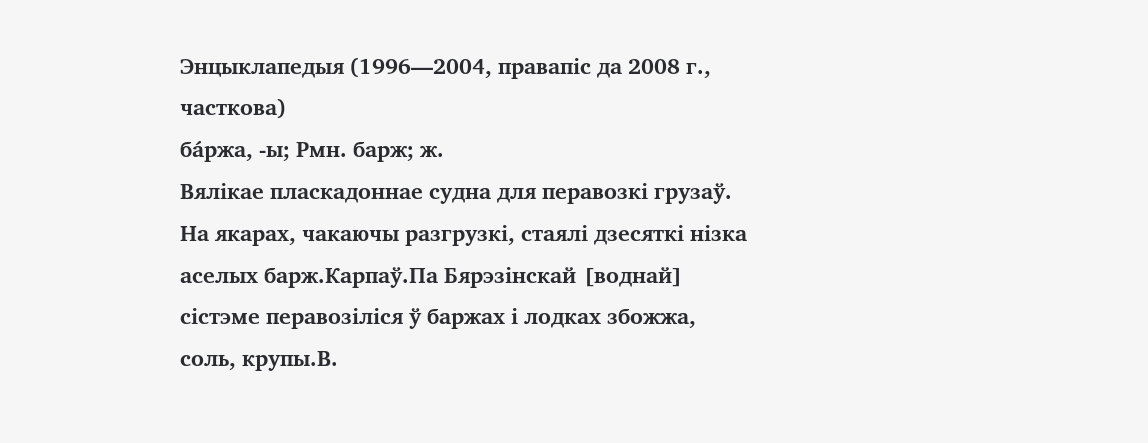Энцыклапедыя (1996—2004, правапіс да 2008 г., часткова)
ба́ржа, ‑ы; Рмн. барж; ж.
Вялікае пласкадоннае судна для перавозкі грузаў. На якарах, чакаючы разгрузкі, стаялі дзесяткі нізка аселых барж.Карпаў.Па Бярэзінскай [воднай] сістэме перавозіліся ў баржах і лодках збожжа, соль, крупы.В.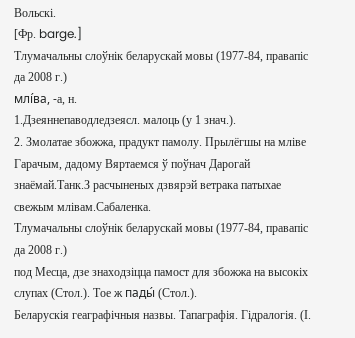Вольскі.
[Фр. barge.]
Тлумачальны слоўнік беларускай мовы (1977-84, правапіс да 2008 г.)
млі́ва, ‑а, н.
1.Дзеяннепаводледзеясл. малоць (у 1 знач.).
2. Змолатае збожжа, прадукт памолу. Прылёгшы на мліве Гарачым, дадому Вяртаемся ў поўнач Дарогай знаёмай.Танк.З расчыненых дзвярэй ветрака патыхае свежым млівам.Сабаленка.
Тлумачальны слоўнік беларускай мовы (1977-84, правапіс да 2008 г.)
под Месца, дзе знаходзіцца памост для збожжа на высокіх слупах (Стол.). Тое ж пады́ (Стол.).
Беларускія геаграфічныя назвы. Тапаграфія. Гідралогія. (І.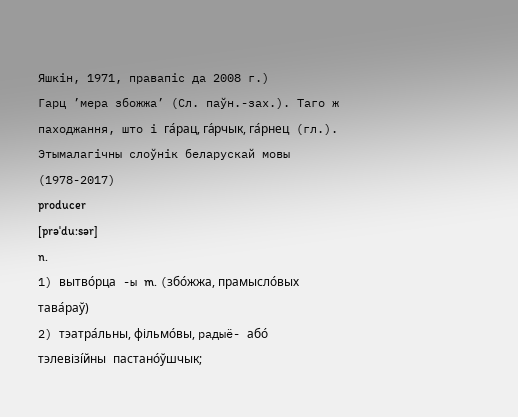Яшкін, 1971, правапіс да 2008 г.)
Гарц ’мера збожжа’ (Сл. паўн.-зах.). Таго ж паходжання, што і га́рац, га́рчык, га́рнец (гл.).
Этымалагічны слоўнік беларускай мовы (1978-2017)
producer
[prəˈdu:sər]
n.
1) вытво́рца -ы m. (збо́жжа, прамысло́вых тава́раў)
2) тэатра́льны, фільмо́вы, радыё- або́ тэлевізі́йны пастано́ўшчык;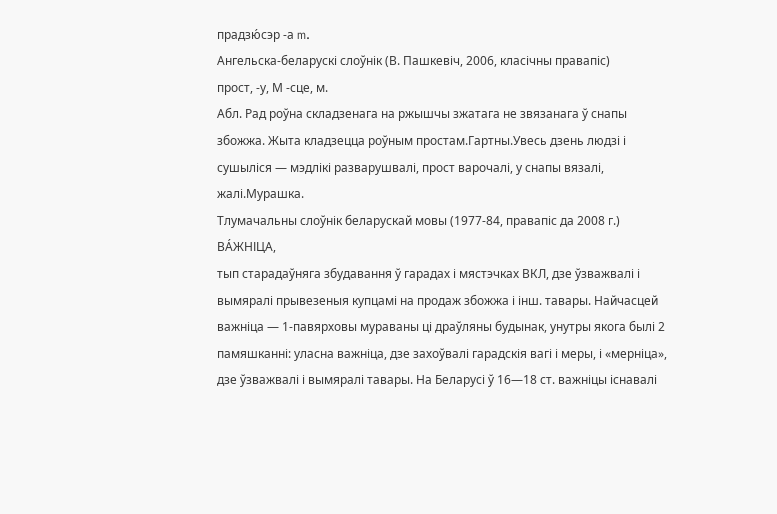прадзю́сэр -а m.
Ангельска-беларускі слоўнік (В. Пашкевіч, 2006, класічны правапіс)
прост, ‑у, М ‑сце, м.
Абл. Рад роўна складзенага на ржышчы зжатага не звязанага ў снапы збожжа. Жыта кладзецца роўным простам.Гартны.Увесь дзень людзі і сушыліся — мэдлікі разварушвалі, прост варочалі, у снапы вязалі, жалі.Мурашка.
Тлумачальны слоўнік беларускай мовы (1977-84, правапіс да 2008 г.)
ВА́ЖНІЦА,
тып старадаўняга збудавання ў гарадах і мястэчках ВКЛ, дзе ўзважвалі і вымяралі прывезеныя купцамі на продаж збожжа і інш. тавары. Найчасцей важніца — 1-павярховы мураваны ці драўляны будынак, унутры якога былі 2 памяшканні: уласна важніца, дзе захоўвалі гарадскія вагі і меры, і «мерніца», дзе ўзважвалі і вымяралі тавары. На Беларусі ў 16—18 ст. важніцы існавалі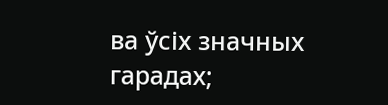ва ўсіх значных гарадах;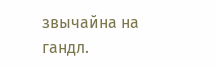звычайна на гандл.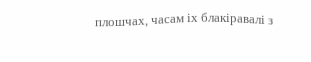плошчах, часам іх блакіравалі з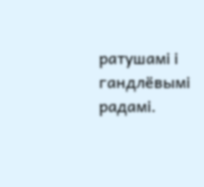ратушамі і гандлёвымі радамі.